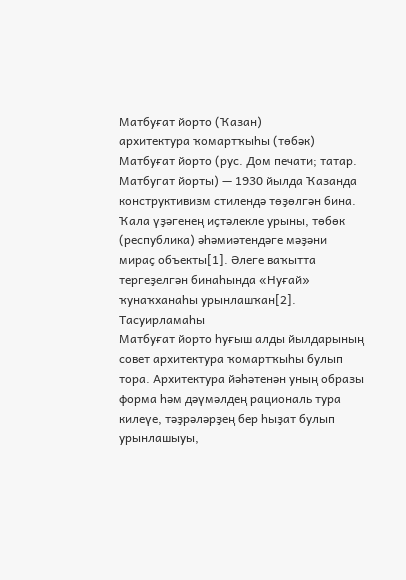Матбуғат йорто (Ҡазан)
архитектура ҡомартҡыһы (төбәк)
Матбуғат йорто (рус. Дом печати; татар. Матбугат йорты) — 1930 йылда Ҡазанда конструктивизм стилендә төҙөлгән бина. Ҡала үҙәгенең иҫтәлекле урыны, төбөк (республика) әһәмиәтендәге мәҙәни мираҫ объекты[1]. Әлеге ваҡытта тергеҙелгән бинаһында «Нуғай» ҡунаҡханаһы урынлашҡан[2].
Тасуирламаһы
Матбуғат йорто һуғыш алды йылдарының совет архитектура ҡомартҡыһы булып тора. Архитектура йәһәтенән уның образы форма һәм дәүмәлдең рациональ тура килеүе, тәҙрәләрҙең бер һыҙат булып урынлашыуы,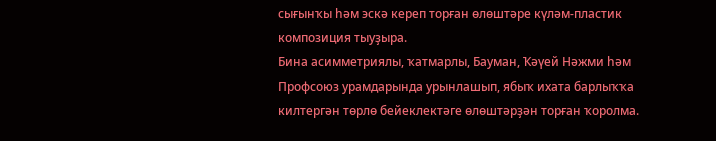сығынҡы һәм эскә кереп торған өлөштәре күләм-пластик композиция тыуҙыра.
Бина асимметриялы, ҡатмарлы, Бауман, Ҡәүей Нәжми һәм Профсоюз урамдарында урынлашып, ябыҡ ихата барлыҡҡа килтергән төрлө бейеклектәге өлөштәрҙән торған ҡоролма.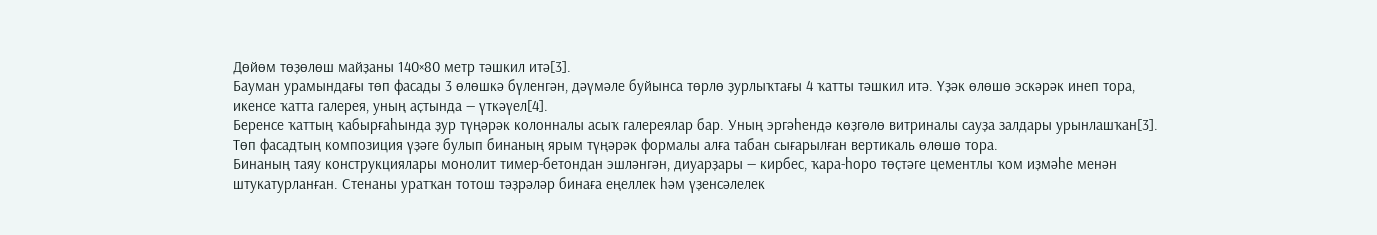Дөйөм төҙөлөш майҙаны 140×80 метр тәшкил итә[3].
Бауман урамындағы төп фасады 3 өлөшкә бүленгән, дәүмәле буйынса төрлө ҙурлыҡтағы 4 ҡатты тәшкил итә. Үҙәк өлөшө эскәрәк инеп тора, икенсе ҡатта галерея, уның аҫтында — үткәүел[4].
Беренсе ҡаттың ҡабырғаһында ҙур түңәрәк колонналы асыҡ галереялар бар. Уның эргәһендә көҙгөлө витриналы сауҙа залдары урынлашҡан[3]. Төп фасадтың композиция үҙәге булып бинаның ярым түңәрәк формалы алға табан сығарылған вертикаль өлөшө тора.
Бинаның таяу конструкциялары монолит тимер-бетондан эшләнгән, диуарҙары — кирбес, ҡара-һоро төҫтәге цементлы ҡом иҙмәһе менән штукатурланған. Стенаны уратҡан тотош тәҙрәләр бинаға еңеллек һәм үҙенсәлелек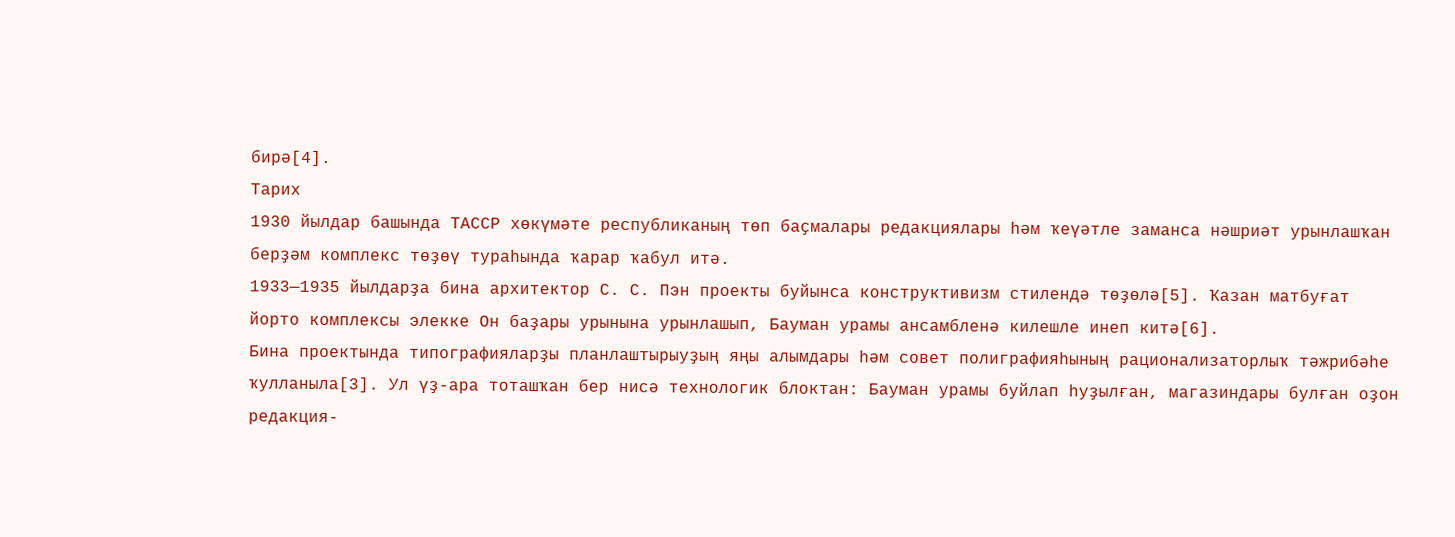бирә[4].
Тарих
1930 йылдар башында ТАССР хөкүмәте республиканың төп баҫмалары редакциялары һәм ҡеүәтле заманса нәшриәт урынлашҡан берҙәм комплекс төҙөү тураһында ҡарар ҡабул итә.
1933—1935 йылдарҙа бина архитектор С. С. Пэн проекты буйынса конструктивизм стилендә төҙөлә[5]. Ҡазан матбуғат йорто комплексы элекке Он баҙары урынына урынлашып, Бауман урамы ансамбленә килешле инеп китә[6].
Бина проектында типографияларҙы планлаштырыуҙың яңы алымдары һәм совет полиграфияһының рационализаторлыҡ тәжрибәһе ҡулланыла[3]. Ул үҙ-ара тоташҡан бер нисә технологик блоктан: Бауман урамы буйлап һуҙылған, магазиндары булған оҙон редакция-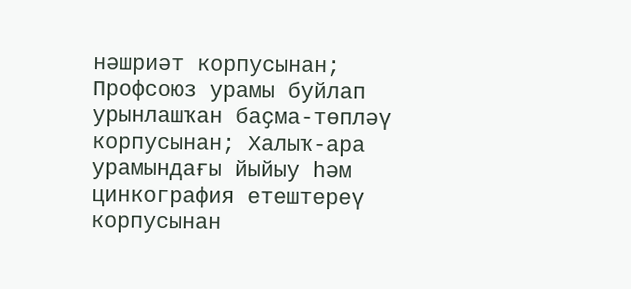нәшриәт корпусынан; Профсоюз урамы буйлап урынлашҡан баҫма-төпләү корпусынан; Халыҡ-ара урамындағы йыйыу һәм цинкография етештереү корпусынан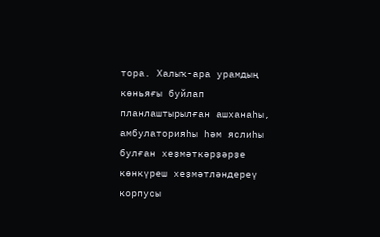тора. Халыҡ-ара урамдың көньяғы буйлап планлаштырылған ашханаһы, амбулаторияһы һәм яслиһы булған хеҙмәткәрҙәрҙе көнкүреш хеҙмәтләндереү корпусы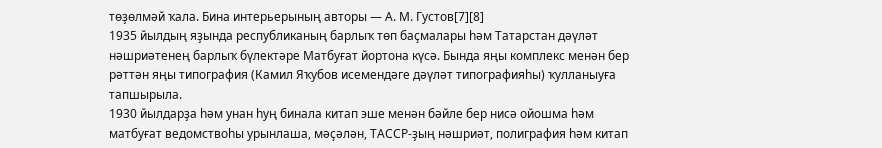төҙөлмәй ҡала. Бина интерьерының авторы — А. М. Густов[7][8]
1935 йылдың яҙында республиканың барлыҡ төп баҫмалары һәм Татарстан дәүләт нәшриәтенең барлыҡ бүлектәре Матбуғат йортона күсә. Бында яңы комплекс менән бер рәттән яңы типография (Камил Яҡубов исемендәге дәүләт типографияһы) ҡулланыуға тапшырыла.
1930 йылдарҙа һәм унан һуң бинала китап эше менән бәйле бер нисә ойошма һәм матбуғат ведомствоһы урынлаша, мәҫәлән, ТАССР-ҙың нәшриәт, полиграфия һәм китап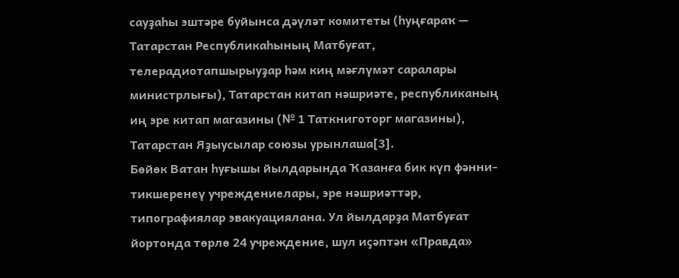сауҙаһы эштәре буйынса дәүләт комитеты (һуңғараҡ — Татарстан Республикаһының Матбуғат, телерадиотапшырыуҙар һәм киң мәғлүмәт саралары министрлығы), Татарстан китап нәшриәте, республиканың иң эре китап магазины (№ 1 Таткниготорг магазины), Татарстан Яҙыусылар союзы урынлаша[3].
Бөйөк Ватан һуғышы йылдарында Ҡазанға бик күп фәнни-тикшеренеү учреждениелары, эре нәшриәттәр, типографиялар эвакуациялана. Ул йылдарҙа Матбуғат йортонда төрлө 24 учреждение, шул иҫәптән «Правда»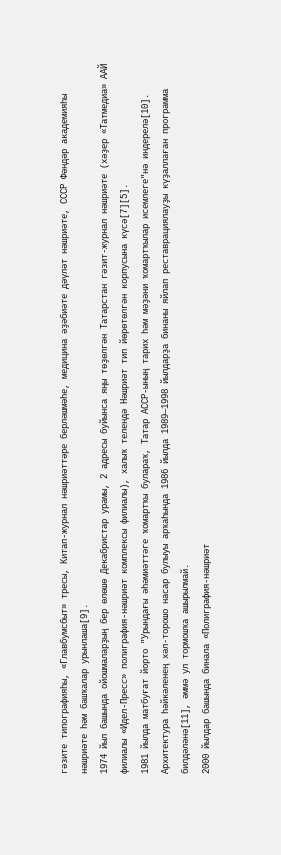гәзите типографияһы, «Главбумсбыт» тресы, Китап-журнал нәшриәттәре берләшмәһе, медицина әҙәбиәте дәүләт нәшриәте, СССР Фәндәр академияһы нәшриәте һәм башҡалар урынлаша[9].
1974 йыл башында ойошмаларҙың бер өлөшө Декабристар урамы, 2 адресы буйынса яңы төҙөлгән Татарстан гәзит-журнал нәшриәте (хәҙер «Татмедиа» ААЙ филиалы «Идел-Пресс» полиграфия-нәшриәт комплексы филиалы), халыҡ телендә Нәшриәт тип йөрөтөлгән корпусына күсә[7][5].
1981 йылда матбуғат йорто "Урындағы әһәмиәттәге ҡомартҡы булараҡ, Татар АССР-ының тарих һәм мәҙәни ҡомартҡылар исемлеге"нә индерелә[10]. Архитектура һәйкәленең хәл-торошо насар булыуы арҡаһында 1986 йылда 1989—1998 йылдарҙа бинаны яйлап реставрациялауҙы күҙаллаған программа билдәләнә[11], әммә ул тормошҡа ашырылмай.
2000 йылдар башында бинала «Полиграфия-нәшриәт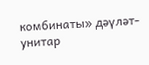комбинаты» дәүләт-унитар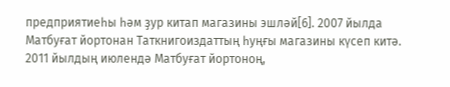предприятиеһы һәм ҙур китап магазины эшләй[6]. 2007 йылда Матбуғат йортонан Таткнигоиздаттың һуңғы магазины күсеп китә.
2011 йылдың июлендә Матбуғат йортоноң,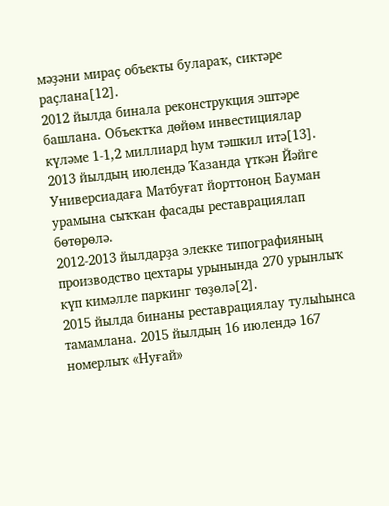мәҙәни мираҫ объекты булараҡ, сиктәре раҫлана[12].
2012 йылда бинала реконструкция эштәре башлана. Объектҡа дөйөм инвестициялар күләме 1-1,2 миллиард һум тәшкил итә[13].
2013 йылдың июлендә Ҡазанда үткән Йәйге Универсиадаға Матбуғат йорттоноң Бауман урамына сыҡҡан фасады реставрациялап бөтөрөлә.
2012‑2013 йылдарҙа элекке типографияның производство цехтары урынында 270 урынлыҡ күп кимәлле паркинг төҙөлә[2].
2015 йылда бинаны реставрациялау тулыһынса тамамлана. 2015 йылдың 16 июлендә 167 номерлыҡ «Нуғай»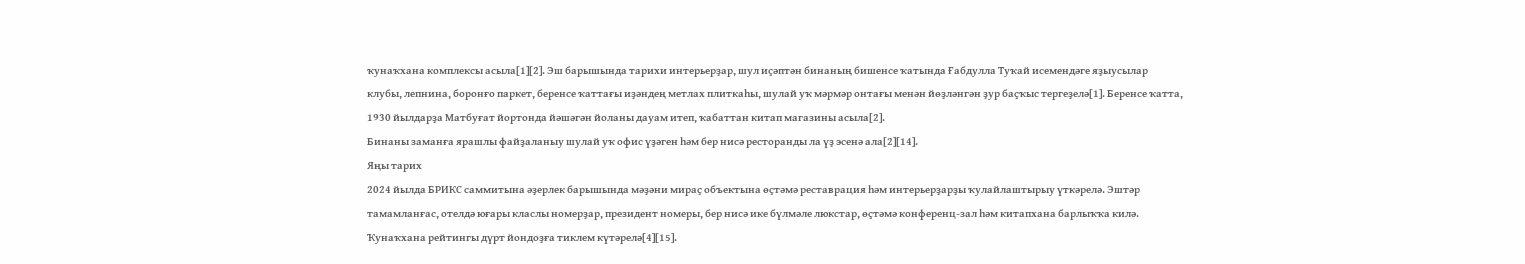ҡунаҡхана комплексы асыла[1][2]. Эш барышында тарихи интерьерҙар, шул иҫәптән бинаның бишенсе ҡатында Ғабдулла Туҡай исемендәге яҙыусылар клубы, лепнина, боронғо паркет, беренсе ҡаттағы иҙәндең метлах плиткаһы, шулай уҡ мәрмәр онтағы менән йөҙләнгән ҙур баҫҡыс тергеҙелә[1]. Беренсе ҡатта, 1930 йылдарҙа Матбуғат йортонда йәшәгән йоланы дауам итеп, ҡабаттан китап магазины асыла[2].
Бинаны заманға ярашлы файҙаланыу шулай уҡ офис үҙәген һәм бер нисә ресторанды ла үҙ эсенә ала[2][14].
Яңы тарих
2024 йылда БРИКС саммитына әҙерлек барышында мәҙәни мираҫ объектына өҫтәмә реставрация һәм интерьерҙарҙы ҡулайлаштырыу үткәрелә. Эштәр тамамланғас, отелдә юғары класлы номерҙар, президент номеры, бер нисә ике бүлмәле люкстар, өҫтәмә конференц-зал һәм китапхана барлыҡҡа килә. Ҡунаҡхана рейтингы дүрт йондоҙға тиклем күтәрелә[4][15].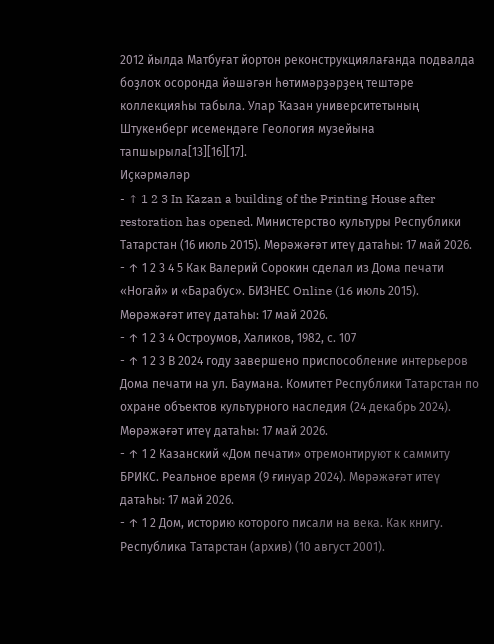2012 йылда Матбуғат йортон реконструкциялағанда подвалда боҙлоҡ осоронда йәшәгән һөтимәрҙәрҙең тештәре коллекцияһы табыла. Улар Ҡазан университетының Штукенберг исемендәге Геология музейына тапшырыла[13][16][17].
Иҫкәрмәләр
- ↑ 1 2 3 In Kazan a building of the Printing House after restoration has opened. Министерство культуры Республики Татарстан (16 июль 2015). Мөрәжәғәт итеү датаһы: 17 май 2026.
- ↑ 1 2 3 4 5 Как Валерий Сорокин сделал из Дома печати «Ногай» и «Барабус». БИЗНЕС Online (16 июль 2015). Мөрәжәғәт итеү датаһы: 17 май 2026.
- ↑ 1 2 3 4 Остроумов, Халиков, 1982, с. 107
- ↑ 1 2 3 В 2024 году завершено приспособление интерьеров Дома печати на ул. Баумана. Комитет Республики Татарстан по охране объектов культурного наследия (24 декабрь 2024). Мөрәжәғәт итеү датаһы: 17 май 2026.
- ↑ 1 2 Казанский «Дом печати» отремонтируют к саммиту БРИКС. Реальное время (9 ғинуар 2024). Мөрәжәғәт итеү датаһы: 17 май 2026.
- ↑ 1 2 Дом, историю которого писали на века. Как книгу. Республика Татарстан (архив) (10 август 2001).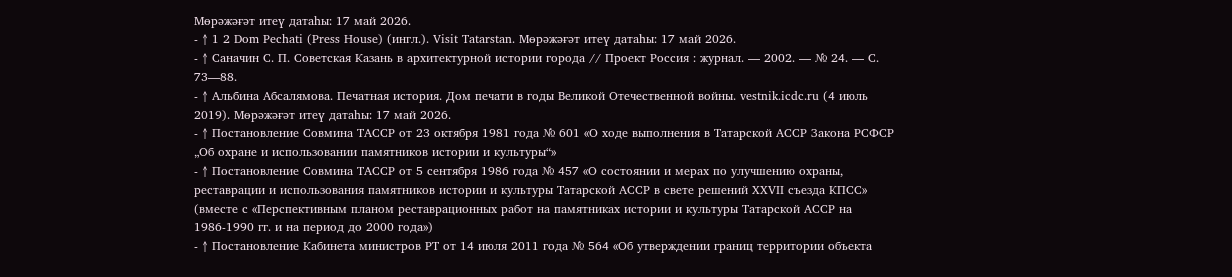Мөрәжәғәт итеү датаһы: 17 май 2026.
- ↑ 1 2 Dom Pechati (Press House) (ингл.). Visit Tatarstan. Мөрәжәғәт итеү датаһы: 17 май 2026.
- ↑ Саначин С. П. Советская Казань в архитектурной истории города // Проект Россия : журнал. — 2002. — № 24. — С. 73—88.
- ↑ Альбина Абсалямова. Печатная история. Дом печати в годы Великой Отечественной войны. vestnik.icdc.ru (4 июль 2019). Мөрәжәғәт итеү датаһы: 17 май 2026.
- ↑ Постановление Совмина ТАССР от 23 октября 1981 года № 601 «О ходе выполнения в Татарской АССР Закона РСФСР „Об охране и использовании памятников истории и культуры“»
- ↑ Постановление Совмина ТАССР от 5 сентября 1986 года № 457 «О состоянии и мерах по улучшению охраны, реставрации и использования памятников истории и культуры Татарской АССР в свете решений XXVII съезда КПСС» (вместе с «Перспективным планом реставрационных работ на памятниках истории и культуры Татарской АССР на 1986‑1990 гг. и на период до 2000 года»)
- ↑ Постановление Кабинета министров РТ от 14 июля 2011 года № 564 «Об утверждении границ территории объекта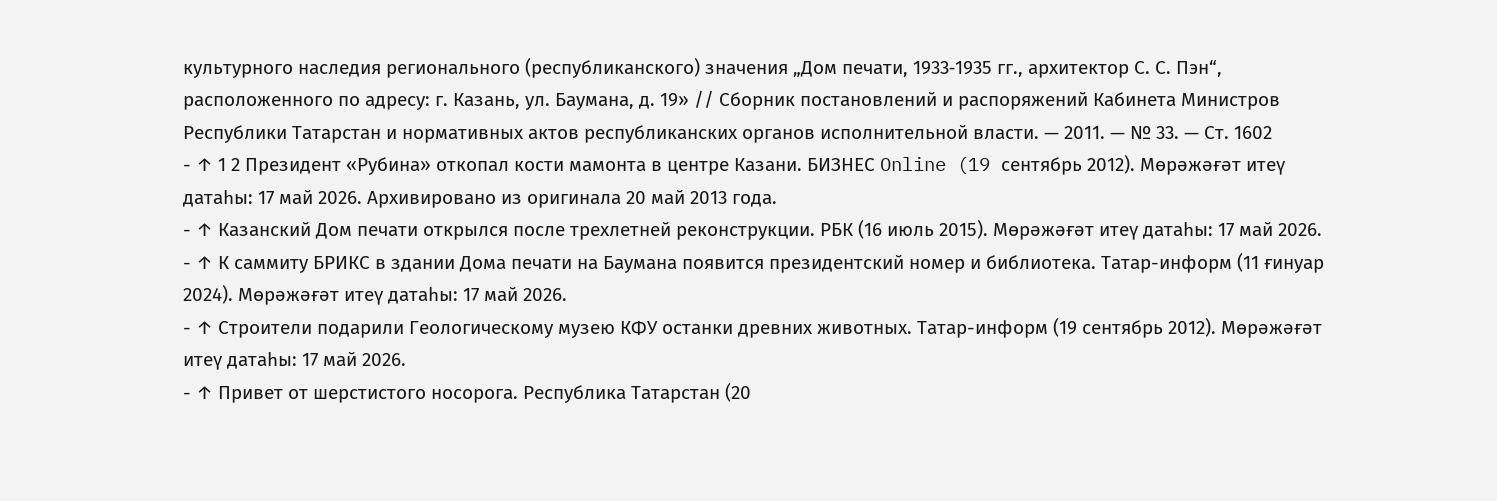культурного наследия регионального (республиканского) значения „Дом печати, 1933‑1935 гг., архитектор С. С. Пэн“, расположенного по адресу: г. Казань, ул. Баумана, д. 19» // Сборник постановлений и распоряжений Кабинета Министров Республики Татарстан и нормативных актов республиканских органов исполнительной власти. — 2011. — № 33. — Ст. 1602
- ↑ 1 2 Президент «Рубина» откопал кости мамонта в центре Казани. БИЗНЕС Online (19 сентябрь 2012). Мөрәжәғәт итеү датаһы: 17 май 2026. Архивировано из оригинала 20 май 2013 года.
- ↑ Казанский Дом печати открылся после трехлетней реконструкции. РБК (16 июль 2015). Мөрәжәғәт итеү датаһы: 17 май 2026.
- ↑ К саммиту БРИКС в здании Дома печати на Баумана появится президентский номер и библиотека. Татар-информ (11 ғинуар 2024). Мөрәжәғәт итеү датаһы: 17 май 2026.
- ↑ Строители подарили Геологическому музею КФУ останки древних животных. Татар-информ (19 сентябрь 2012). Мөрәжәғәт итеү датаһы: 17 май 2026.
- ↑ Привет от шерстистого носорога. Республика Татарстан (20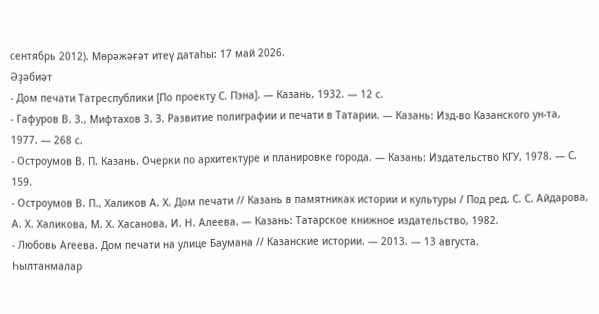сентябрь 2012). Мөрәжәғәт итеү датаһы: 17 май 2026.
Әҙәбиәт
- Дом печати Татреспублики [По проекту С. Пэна]. — Казань, 1932. — 12 с.
- Гафуров В. З., Мифтахов З. З. Развитие полиграфии и печати в Татарии. — Казань: Изд-во Казанского ун-та, 1977. — 268 с.
- Остроумов В. П. Казань. Очерки по архитектуре и планировке города. — Казань: Издательство КГУ, 1978. — С. 159.
- Остроумов В. П., Халиков А. Х. Дом печати // Казань в памятниках истории и культуры / Под ред. С. С. Айдарова, А. Х. Халикова, М. Х. Хасанова, И. Н. Алеева. — Казань: Татарское книжное издательство, 1982.
- Любовь Агеева. Дом печати на улице Баумана // Казанские истории. — 2013. — 13 августа.
Һылтанмалар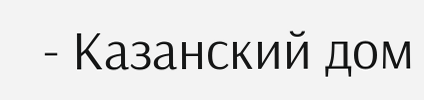- Казанский дом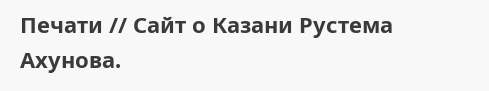Печати // Сайт о Казани Рустема Ахунова.